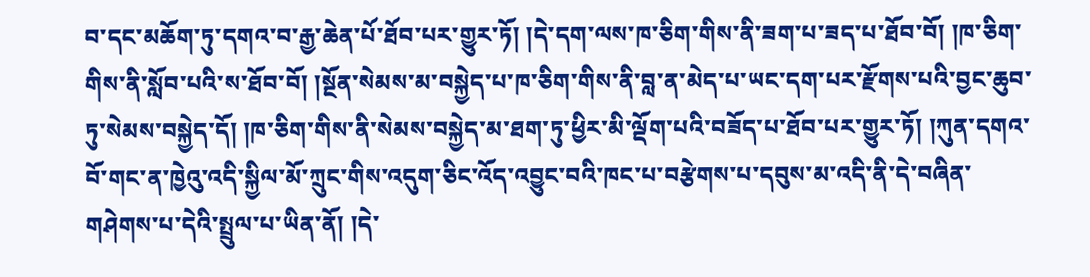བ་དང་མཆོག་ཏུ་དགའ་བ་རྒྱ་ཆེན་པོ་ཐོབ་པར་གྱུར་ཏོ། །དེ་དག་ལས་ཁ་ཅིག་གིས་ནི་ཟག་པ་ཟད་པ་ཐོབ་བོ། །ཁ་ཅིག་གིས་ནི་སློབ་པའི་ས་ཐོབ་བོ། །སྔོན་སེམས་མ་བསྐྱེད་པ་ཁ་ཅིག་གིས་ནི་བླ་ན་མེད་པ་ཡང་དག་པར་རྫོགས་པའི་བྱང་ཆུབ་ཏུ་སེམས་བསྐྱེད་དོ། །ཁ་ཅིག་གིས་ནི་སེམས་བསྐྱེད་མ་ཐག་ཏུ་ཕྱིར་མི་ལྡོག་པའི་བཟོད་པ་ཐོབ་པར་གྱུར་ཏོ། །ཀུན་དགའ་བོ་གང་ན་ཁྱེའུ་འདི་སྐྱིལ་མོ་ཀྲུང་གིས་འདུག་ཅིང་འོད་འབྱུང་བའི་ཁང་པ་བརྩེགས་པ་དབུས་མ་འདི་ནི་དེ་བཞིན་གཤེགས་པ་དེའི་སྤྲུལ་པ་ཡིན་ནོ། །དེ་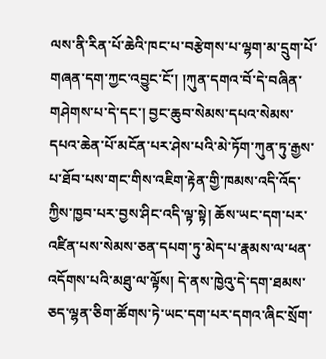ལས་ནི་རིན་པོ་ཆེའི་ཁང་པ་བརྩེགས་པ་ལྷག་མ་དྲུག་པོ་གཞན་དག་ཀྱང་འབྱུང་ངོ་། །ཀུན་དགའ་བོ་དེ་བཞིན་གཤེགས་པ་དེ་དང་། བྱང་ཆུབ་སེམས་དཔའ་སེམས་དཔའ་ཆེན་པོ་མངོན་པར་ཤེས་པའི་མེ་ཏོག་ཀུན་ཏུ་རྒྱས་པ་ཐོབ་པས་གང་གིས་འཇིག་རྟེན་གྱི་ཁམས་འདི་འོད་ཀྱིས་ཁྱབ་པར་བྱས་ཤིང་འདི་ལྟ་སྟེ། ཆོས་ཡང་དག་པར་འཛིན་པས་སེམས་ཅན་དཔག་ཏུ་མེད་པ་རྣམས་ལ་ཕན་འདོགས་པའི་མཐུ་ལ་ལྟོས། དེ་ནས་ཁྱེའུ་དེ་དག་ཐམས་ཅད་ལྷན་ཅིག་ཚོགས་ཏེ་ཡང་དག་པར་དགའ་ཞིང་སྲོག་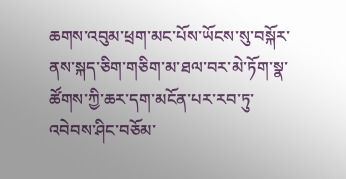ཆགས་འབུམ་ཕྲག་མང་པོས་ཡོངས་སུ་བསྐོར་ནས་སྐད་ཅིག་གཅིག་མ་ཐལ་བར་མེ་ཏོག་སྣ་ཚོགས་ཀྱི་ཆར་དག་མངོན་པར་རབ་ཏུ་འབེབས་ཤིང་བཅོམ་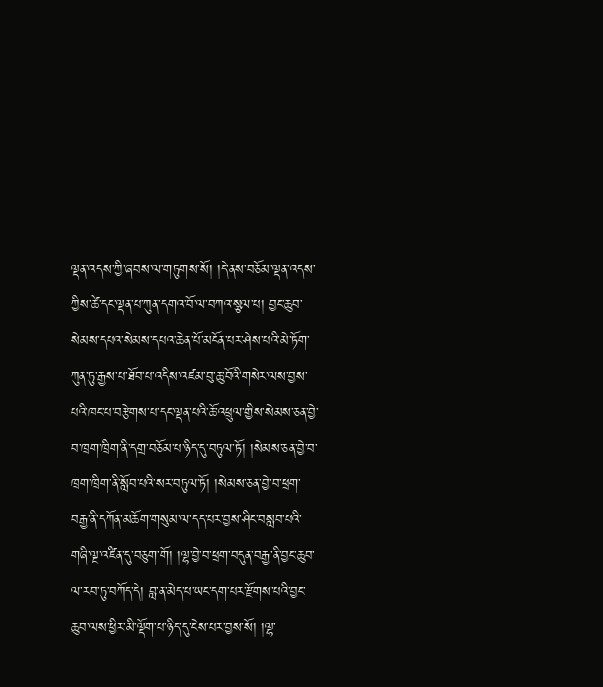ལྡན་འདས་ཀྱི་ཞབས་ལ་གཏུགས་སོ། །དེ་ནས་བཅོམ་ལྡན་འདས་ཀྱིས་ཚེ་དང་ལྡན་པ་ཀུན་དགའ་བོ་ལ་བཀའ་སྩལ་པ། བྱང་ཆུབ་སེམས་དཔའ་སེམས་དཔའ་ཆེན་པོ་མངོན་པར་ཤེས་པའི་མེ་ཏོག་ཀུན་ཏུ་རྒྱས་པ་ཐོབ་པ་འདིས་འཛམ་བུ་ཆུ་བོའི་གསེར་ལས་བྱས་པའི་ཁང་པ་བརྩེགས་པ་དང་ལྡན་པའི་ཆོ་འཕྲུལ་གྱིས་སེམས་ཅན་བྱེ་བ་ཁྲག་ཁྲིག་ནི་དགྲ་བཅོམ་པ་ཉིད་དུ་བཏུལ་ཏོ། །སེམས་ཅན་བྱེ་བ་ཁྲག་ཁྲིག་ནི་སློབ་པའི་སར་བཏུལ་ཏོ། །སེམས་ཅན་བྱེ་བ་ཕྲག་བརྒྱ་ནི་དཀོན་མཆོག་གསུམ་ལ་དད་པར་བྱས་ཤིང་བསླབ་པའི་གཞི་ལྔ་འཛིན་དུ་བཅུག་གོ། །ལྷ་བྱེ་བ་ཕྲག་བདུན་བརྒྱ་ནི་བྱང་ཆུབ་ལ་རབ་ཏུ་བཀོད་དེ། བླ་ན་མེད་པ་ཡང་དག་པར་རྫོགས་པའི་བྱང་ཆུབ་ལས་ཕྱིར་མི་ལྡོག་པ་ཉིད་དུ་ངེས་པར་བྱས་སོ། །ལྷ་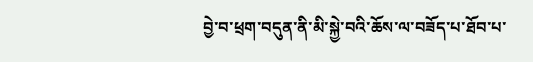བྱེ་བ་ཕྲག་བདུན་ནི་མི་སྐྱེ་བའི་ཆོས་ལ་བཟོད་པ་ཐོབ་པ་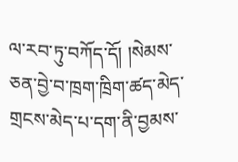ལ་རབ་ཏུ་བཀོད་དོ། །སེམས་ཅན་བྱེ་བ་ཁྲག་ཁྲིག་ཚད་མེད་གྲངས་མེད་པ་དག་ནི་བྱམས་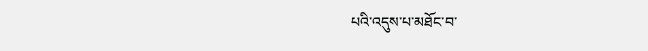པའི་འདུས་པ་མཐོང་བ་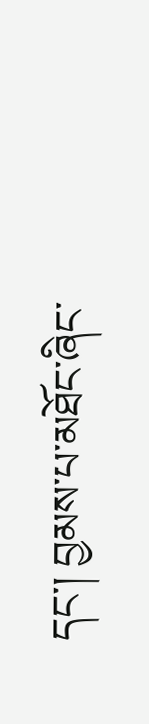དང་། བྱམས་པ་མཐོང་ཞིང་